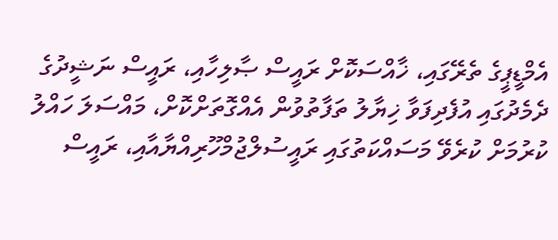އެމްޑީޕީގެ ތެރޭގައި، ޚާއްސަކޮށް ރައީސް ޞާލިހާއި، ރައީސް ނަޝީދުގެ ދެމެދުގައި އުފެދިފަވާ ޚިޔާލު ތަފާތުވުން އެއްގޮތަށްކޮށް، މައްސަލަ ހައްލު ކުރުމަށް ކުރެވޭ މަސައްކަތުގައި ރައީސުލްޖުމްހޫރިއްޔާއާއި، ރައީސް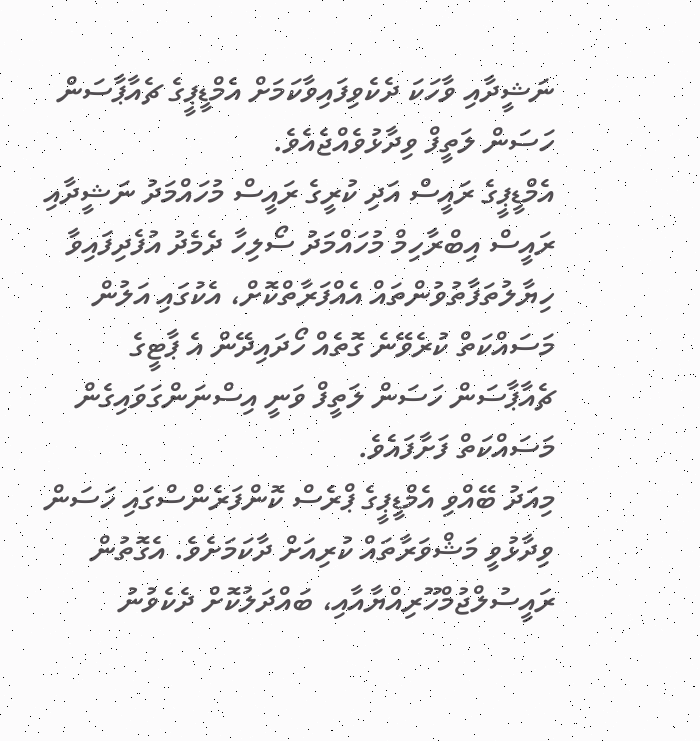ނަޝީދާއި ވާހަކަ ދެކެވިފައިވާކަމަށް އެމްޑީޕީގެ ޗެއާޕާސަން ހަސަން ލަތީފް ވިދާޅުވެއްޖެއެވެ.
އެމްޑީޕީގެ ރައީސް އަދި ކުރީގެ ރައީސް މުހައްމަދު ނަޝީދާއި ރައީސް އިބްރާހިމް މުހައްމަދު ސޯލިހާ ދެމެދު އުފެދިފައިވާ ހިޔާލުތަފާތުވުންތައް އެއްފަރާތްކޮށް، އެކުގައި އަލުން މަސައްކަތް ކުރެވޭނެ ގޮތެއް ހޯދައިދޭން އެ ޕާޓީގެ ޗެއާޕާސަން ހަސަން ލަތީފް ވަނީ އިސްނަންގަވައިގެން މަސައްކަތް ފަށާފައެވެ.
މިއަދު ބޭއްވި އެމްޑީޕީގެ ޕްރެސް ކޮންފަރެންސްގައި ހަސަން ވިދާޅުވީ މަޝްވަރާތައް ކުރިއަށް ދާކަމަށެވެ. އެގޮތުން ރައީސުލްޖުމްހޫރިއްޔާއާއި، ބައްދަލުކޮށް ދެކެވުނު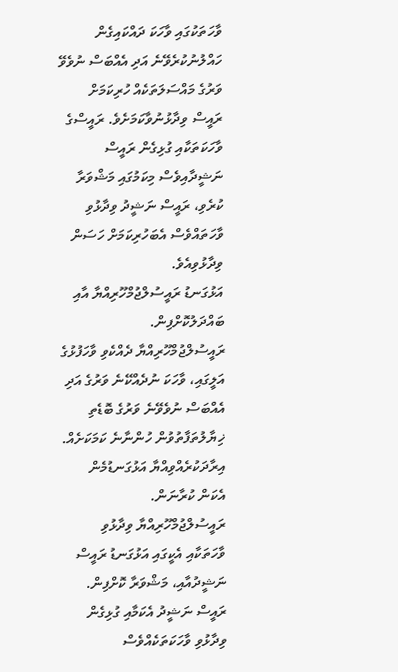ވާހަތަކުގައި ވާހަކަ ދައްކައިގެން ހައްލުނުކުރެވޭނެ އަދި އެއްބަސް ނުވެވޭ ވަރުގެ މައްސަލަތަކެއް ހުރިކަމަށް ރައީސް ވިދާޅުނުވާކަމަށެވެ. ރައީސްގެ ވާހަކަތަކާއި ގުޅިގެން ރައީސް ނަޝީދާއިވެސް މިކަމުގައި މަޝްވަރާ ކުރެވި، ރައީސް ނަޝީދު ވިދާޅުވި ވާހަތައްވެސް އެބަހުރިކަމަށް ހަސަން ވިދާޅުވިއެވެ.
އަޅުގަނޑު ރައީސުލްޖުމްހޫރިއްޔާ އާއި ބައްދަލުކޮށްފިން. ރައީސުލްޖުމްހޫރިއްޔާ ދެއްކެވި ވާހަފުޅުގެ އަލީގައި، ވާހަކަ ނުދެއްކޭނެ ވަރުގެ އަދި އެއްބަސް ނުވެވޭނެ ވަރުގެ ބޮޑެތި ޚިޔާލުތަފާތުވުން ހުންނާނެ ކަމަކަށެއް. އިރާދަކުރެއްވިއްޔާ އަޅުގަނޑުމެން އެކަން ކުރާނަން. ރައީސުލްޖުމްހޫރިއްޔާ ވިދާޅުވި ވާހަތަކާއި އެކީގައި އަޅުގަނޑު ރައީސް ނަޝީދުއާއި، މަޝްވަރާ ކޮށްފިން. ރައީސް ނަޝީދު އެކަމާއި ގުޅިގެން ވިދާޅުވި ވާހަކަތަކެއްވެސް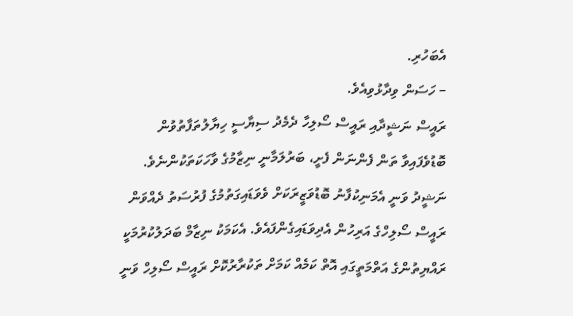އެބަހުރި.
– ހަސަން ވިދާޅުވިއެވެ.
ރައީސް ނަޝީދާއި ރައީސް ސޯލިހާ ދެމެދު ސިޔާސީ ހިޔާލުތަފާތުވުން ބޮޑުވެފައިވާ ތަން ފެންނަން ފެށީ، ބަރުލަމާނީ ނިޒާމުގެ ވާހަކަތަކުންނެވެ. ނަޝީދު ވަނީ އެމަނިކުފާނު ބޮޑުވަޒީރަކަށް ވެވަޑައިގަތުމުގެ ފުރުސަތު ދެއްވަން ރައީސް ސޯލިހްގެ އަރިހުން އެދިވަޑައިގެންފައެވެ. އެކަމަކު ނިޒާމް ބަދަލުކުރުމަކީ ރައްޔިތުންގެ އަތްމަތީގައި އޮތް ކަމެއް ކަމަށް ތަކުރާރުކޮށް ރައީސް ސޯލިހް ވަނީ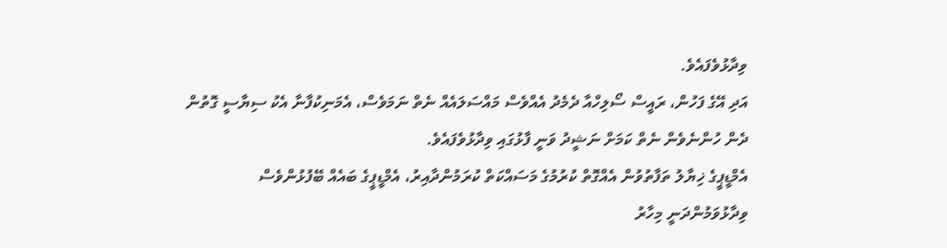ވިދާޅުވެފައެވެ.
އަދި އޭގެ ފަހުން، ރައީސް ސޯލިހްއާ ދެމެދު އެއްވެސް މައްސަލައެއް ނެތް ނަމަވެސް، އެމަނިކުފާނާ އެކު ސިޔާސީ ގޮތުން ދެން ހުންނެވެން ނެތް ކަމަށް ނަޝީދު ވަނީ ފާޅުގައި ވިދާޅުވެފައެވެ.
އެމްޑީޕީގެ ޚިޔާލު ތަފާތުވުން އެއްގޮތް ކުރުމުގެ މަސައްކަތް ކުރަމުންދާއިރު، އެމްޑީޕީގެ ބައެއް ބޭފުޅުންވެސް ވިދާޅުވަމުންދަނީ މިހާރު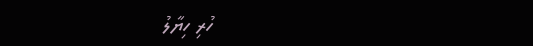ހުރި ހިޔާލު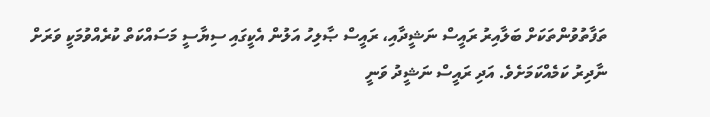ތަފާތުވުންތަކަށް ބަލާއިރު ރައީސް ނަޝީދާއި، ރައީސް ޞާލިހު އަލުން އެކީގައި ސިޔާސީ މަސައްކަތް ކުރެއްވުމަކީ ވަރަށް ނާދިރު ކަމެއްކަމަށެވެ. އަދި ރައީސް ނަޝީދު ވަނީ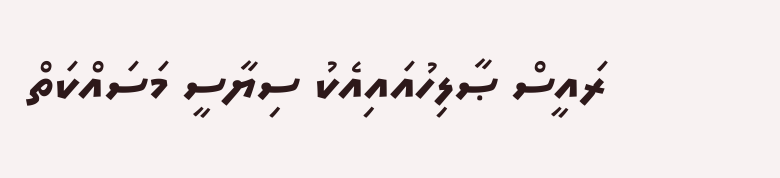ރައީސް ޞާލިހުއައިއެކު ސިޔާސީ މަސައްކަތް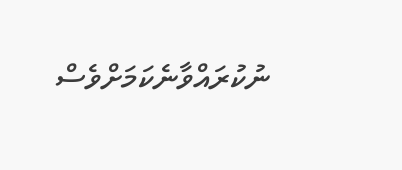ނުކުރައްވާނެކަމަށްވެސް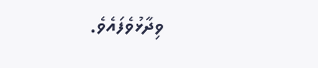ވިދާޅުވެފައެވެ.